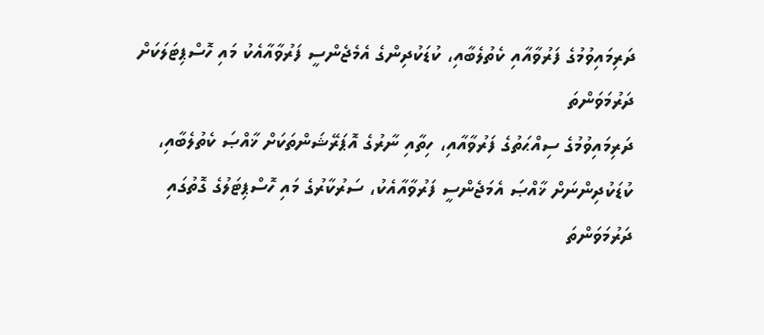ދަރިމައިވުމުގެ ފަރުވާއާއި ކެތުލެބާއި، ކުޑަކުދިންގެ އެމެޖެންސީ ފަރުވާއާއެކު މައި ހޮސްޕިޓަލަކަށް ދަރުމަވަންތަ
ދަރިމައިވުމުގެ ސިއްޙަތުގެ ފަރުވާއާއި، ހިތާއި ނާރުގެ އޮޕަރޭޝަންތަކަށް ޚާއްޞަ ކެތުލެބާއި، ކުޑަކުދިންނަށް ޚާއްޞަ އެމަޖެންސީ ފަރުވާއާއެކު، ސަރުކާރުގެ މައި ހޮސްޕިޓަލުގެ ގޮތުގައި ދަރުމަވަންތަ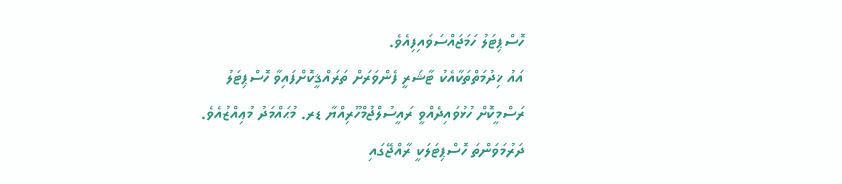ހޮސްޕިޓަލު ހަމަޖައްސަވައިފިއެވެ.
އައު ޚިދުމަތްތަކާއެކު ޓާޝަރީ ފެންވަރަށް ތަރައްޤީކޮށްފައިވާ ހޮސްޕިޓަލު ރަސްމީކޮށް ހުޅުވައިދެއްވީ ރައީސުލްޖުމްހޫރިއްޔާ ޑރ. މުޙައްމަދު މުޢިއްޒުއެވެ.
ދަރުމަވަންތަ ހޮސްޕިޓަލަކީ ރާއްޖޭގައި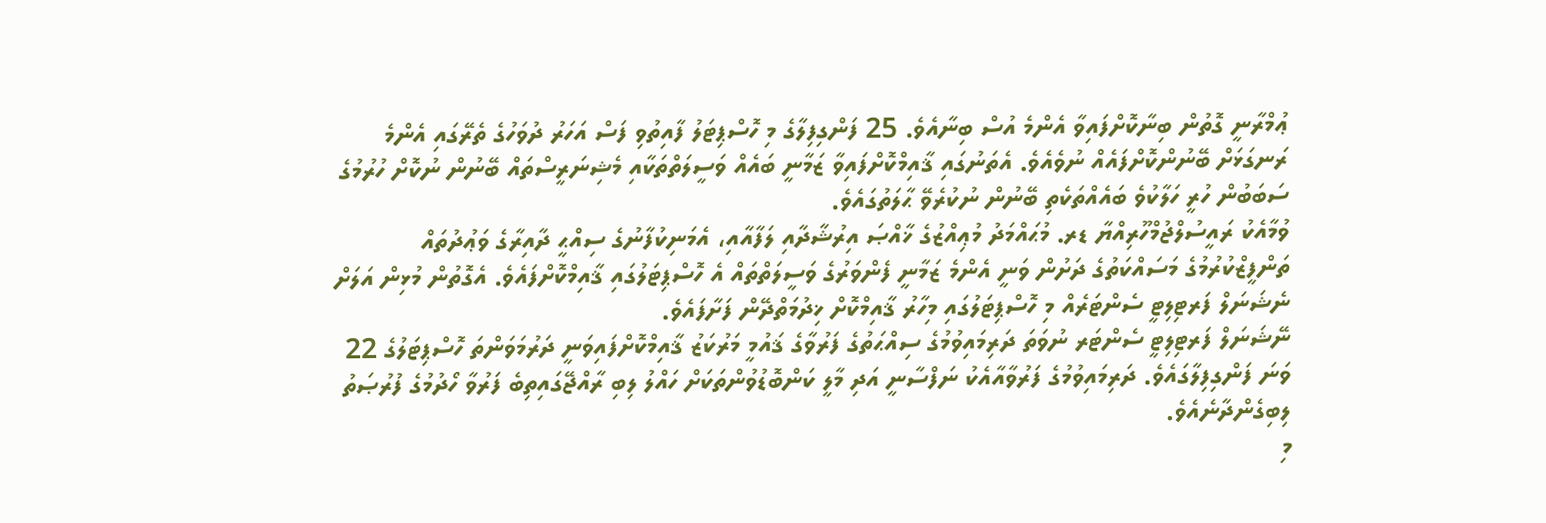ޢުމްރާނީ ގޮތުން ބިނާކޮށްފައިވާ އެންމެ އުސް ބިނާއެވެ. 25 ފަންގިފިލާގެ މި ހޮސްޕިޓަލު ފާއިތުވި ފަސް އަހަރު ދުވަހުގެ ތެރޭގައި އެންމެ ރަނގަޅަށް ބޭނުންކޮށްފައެއް ނުވެއެވެ. އެތަނުގައި ޤާއިމްކޮށްފައިވާ ޒަމާނީ ބައެއް ވަސީލަތްތަކާއި މެޝިނަރީސްތައް ބޭނުން ނުކޮށް ހުރުމުގެ ސަބަބުން ހުރީ ހަލާކުވެ ބައެއްތަކެތި ބޭނުން ނުކުރެވޭ ޙާލަތުގައެވެ.
ވުމާއެކު ރައީސުލްޖުމްހޫރިއްޔާ ޑރ. މުޙައްމަދު މުޢިއްޒުގެ ޚާއްޞަ އިރުޝާދާއި ލަފާއާއި، އެމަނިކުފާނުގެ ސިއްޙީ ދާއިރާގެ ވަޢުދުތައް ތަންފީޒްކުރުމުގެ މަސައްކަތުގެ ދަށުން ވަނީ އެންމެ ޒަމާނީ ފެންވަރުގެ ވަސީލަތްތައް އެ ހޮސްޕިޓަލުގައި ޤާއިމްކޮށްފައެވެ. އެގޮތުން މުޅިން އަލަށް ނެޝަނަލް ފަރޓިލިޓީ ސެންޓަރެއް މި ހޮސްޕިޓަލުގައި މިހާރު ޤާއިމްކޮށް ޚިދުމަތްދޭން ފަށާފައެވެ.
ނޭޝަނަލް ފަރޓިލިޓީ ސެންޓަރ ނުވަތަ ދަރިމައިވުމުގެ ސިއްޙަތުގެ ފަރުވާގެ ޤައުމީ މަރުކަޒު ޤާއިމްކޮށްފައިވަނީ ދަރުމަވަންތަ ހޮސްޕިޓަލުގެ 22 ވަނަ ފަންގިފިލާގައެވެ. ދަރިމައިވުމުގެ ފަރުވާއާއެކު ނަފްސާނީ އަދި މާލީ ކަންބޮޑުވުންތަކަށް ހައްލު ލިބި ރާއްޖޭގައިތިބެ ފަރުވާ ހޯދުމުގެ ފުރުޞަތު ލިބިގެންދާނެއެވެ.
މި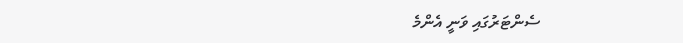ސެންޓަރުގައި ވަނީ އެންމެ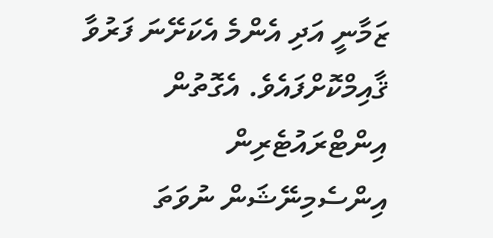ޒަމާނީ އަދި އެންމެ އެކަށޭނަ ފަރުވާ ޤާއިމްކޮށްފައެވެ. އެގޮތުން އިންޓްރައުޓެރިން އިންސެމިނޭޝަން ނުވަތަ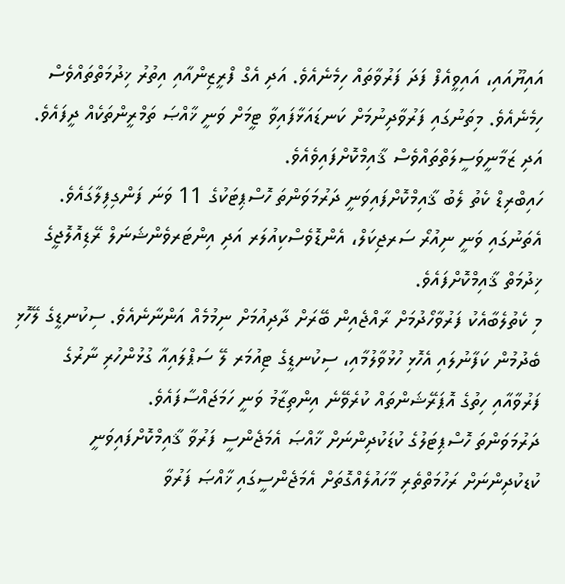އައިޔޫއައި، އައިވީއެފް ފަދަ ފަރުވާތައް ހިމެނެއެވެ. އަދި އެގް ފްރީޒިންއާއި އިތުރު ޚިދުމަތްތައްވެސް ހިމެނެއެވެ. މިތަނުގައި ފަރުވާދިނުމަށް ކަނޑައަޅާފައިވާ ޓީމަށް ވަނީ ޚާއްޞަ ތަމްރީންތަކެއް ދީފައެވެ. އަދި ޒަމާނީވަސީލަތްތައްވެސް ޤާއިމްކޮށްފައިވެއެވެ.
ހައިބްރިޑް ކެތު ލެބު ޤާއިމްކޮށްފައިވަނީ ދަރުމަވަންތަ ހޮސްޕިޓަކުގެ 11 ވަނަ ފަންގިފިލާގައެވެ. އެތަނުގައި ވަނީ ނިއުރޯ ސަރޖިކަލް، އެންޑޮވެސްކިއުލަރ އަދި އިންޓަރވެންޝަނަލް ރޭޑިއޮލޮޖީގެ ޚިދުމަތް ޤާއިމްކޮށްފައެވެ.
މި ކެތުލެބާއެކު ފަރުވާހޯދުމަށް ރާއްޖެއިން ބޭރަށް ދާދިއުމަށް ނިމުމެއް އަންނާނެއެވެ. ސިކުނޑީގެ ލޭހޮޅި ބެދުމުން ކަފާނުލައި އެހޮޅި ހުޅުވާލުމާއި، ސިކުނޑީގެ ޓިއުމަރ ލޭ ސަޕްލައިއާ ގުޅުންހުރި ނާރުގެ ފަރުވާއާއި ހިތުގެ އޮޕަރޭޝަންތައް ކުރެވޭނެ އިންތިޒާމު ވަނީ ހަމަޖައްސާފައެވެ.
ދަރުމަވަންތަ ހޮސްޕިޓަލުގެ ކުޑަކުދިންނަށް ޚާއްޞަ އެމަޖެންސީ ފަރުވާ ޤާއިމްކޮށްފައިވަނީ ކުޑކުދިންނަށް ރަހުމަތްތެރި މާހައުލެއްގޮތަށް އެމަޖެންސީގައި ޚާއްޞަ ފަރުވާ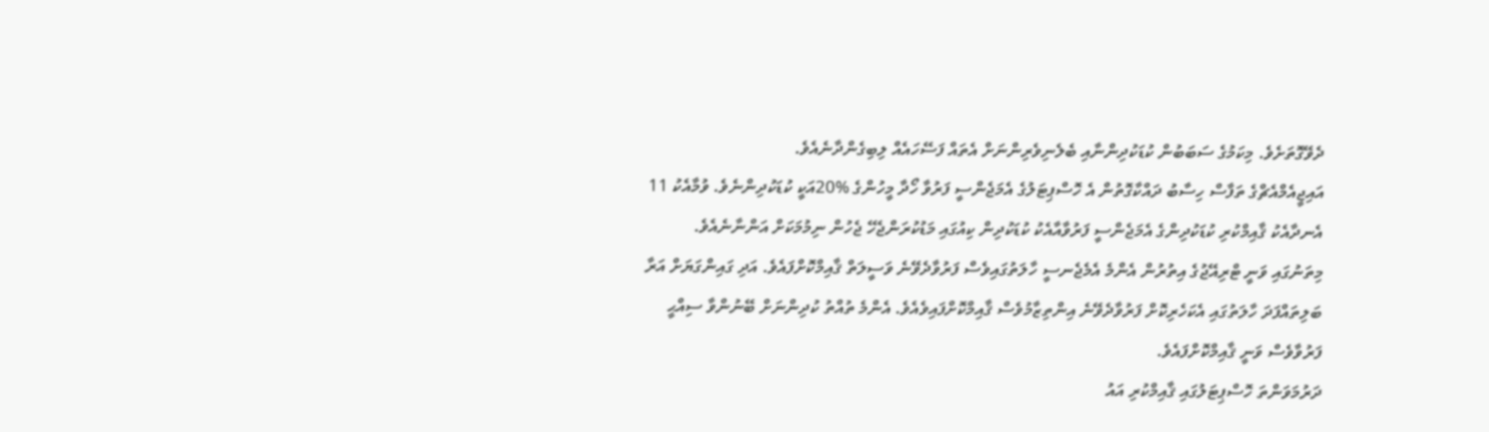ދެވޭގޮތަށެވެ. މިކަމުގެ ސަބަބުން ކުޑަކުދިންނާއި ބެލެނިވެރިންނަށް އެތައް ފަސޭހައެއް ލިބިގެންދާނެއެވެ.
އައިޖީއެމްއެޗްގެ ތަފާސް ހިސާބު ދައްކާގޮތުން އެ ހޮސްޕިޓަލުގެ އެމަޖެންސީ ފަރުވާ ހޯދާ މީހުންގެ %20އަކީ ކުޑަކުދިންނެވެ. ވުމާއެކު 11 އެނދާއެކު ޤާއިމްކުރި ކުޑަކުދިންގެ އެމަޖެންސީ ފަރުވާއާއެކު ކުޑަކުދިން ކިއުގައި މަޑުކުރަންޖެހޭ ޖެހުން ނިމުމަކަށް އަންނާނެއެވެ.
މިތަނުގައި ވަނީ ޓްރިއޭޖުގެ އިތުރުން އެންމެ އެމެޖެނސީ ހާލަތުގައިވެސް ފަރުވާދެވޭނެ ވަސީލަތް ޤާއިމްކޮށްފައެވެ. އަދި ގައިންގަޔަށް އަރާ ބަލިތައްފަދަ ހާލަތުގައި އެކަހެރިކޮށް ފަރުވާދެވޭނެ އިންތިޒާމުވެސް ޤާއިމްކޮށްފައިވެއެވެ. އެންމެ ތުއްތު ކުދިންނަށް ބޭނުންވާ ސިއްޙީ ފަރުވާވެސް ވަނީ ޤާއިމްކޮށްފައެވެ.
ދަރުމަވަންތަ ހޮސްޕިޓަލުގައި ޤާއިމްކުރި އައު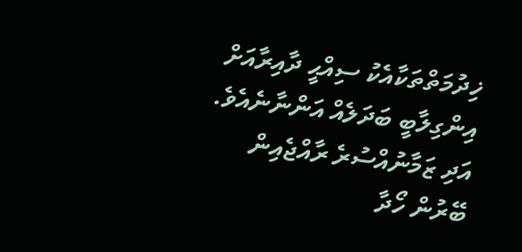ޚިދުމަތްތަކާއެކު ސިއްޙީ ދާއިރާއަށް އިންގިލާބީ ބަދަލެއް އަންނާނެއެވެ. އަދި ޒަމާނުއްސުރެ ރާއްޖެއިން ބޭރުން ހޯދާ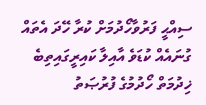ސިއްޙީ ފަރުވާހޯދުމަށް ކުރާ ހޭދަ އެތައް ގުނައެއް ކުޑަވެ އާއިލާ ކައިރީގައިތިބެ ޚިދުމަތް ހޯދުމުގެ ފުރުޞަތު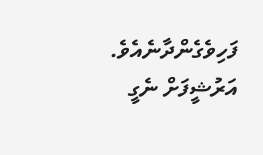ފަހިވެގެންދާނެއެވެ.
އަރުޝީފަށް ނެގީ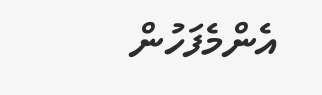އެންމެފަހުން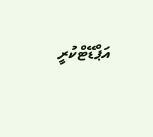އަޕްޑޭޓްކުރީ